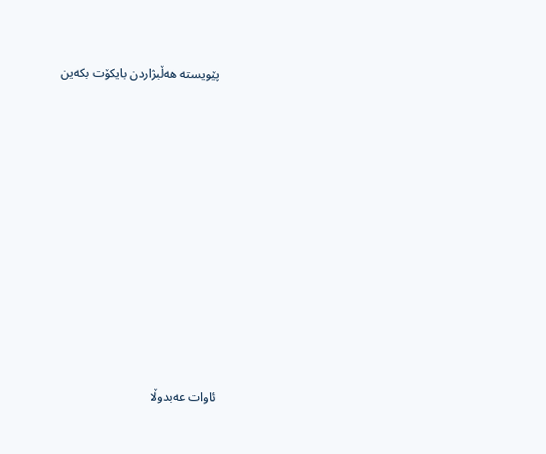پێویسته‌ هه‌ڵبژاردن بایكۆت بكه‌ین















ئاوات عه‌بدوڵا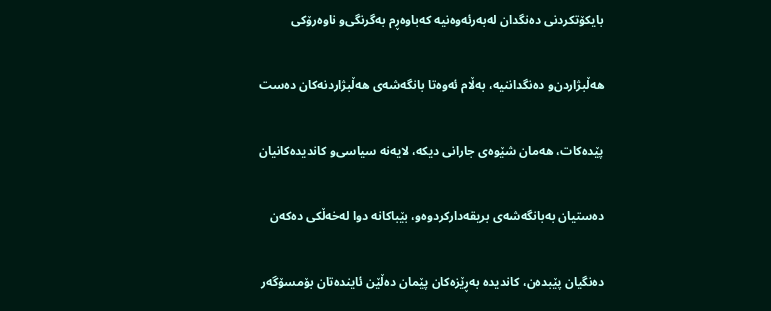بایكۆتكردنی ده‌نگدان له‌به‌رئه‌وه‌نیه‌ كه‌باوه‌ڕم به‌گرنگی‌و ناوه‌رۆكی

هه‌ڵبژاردن‌و ده‌نگداننیه‌، به‌ڵام ئه‌وه‌تا بانگه‌شه‌ی هه‌ڵبژاردنه‌كان ده‌ست

پێده‌كات، هه‌مان شێوه‌ی جارانی دیكه‌، لایه‌نه‌ سیاسی‌و كاندیده‌كانیان

ده‌ستیان به‌بانگه‌شه‌ی بریقه‌داركردوه‌و، بێباكانه‌ دوا له‌خه‌ڵكی ده‌كه‌ن

ده‌نگیان پێبده‌ن، كاندیده‌ به‌ڕێزه‌كان پێمان ده‌ڵێن ئاینده‌تان بۆمسۆگه‌ر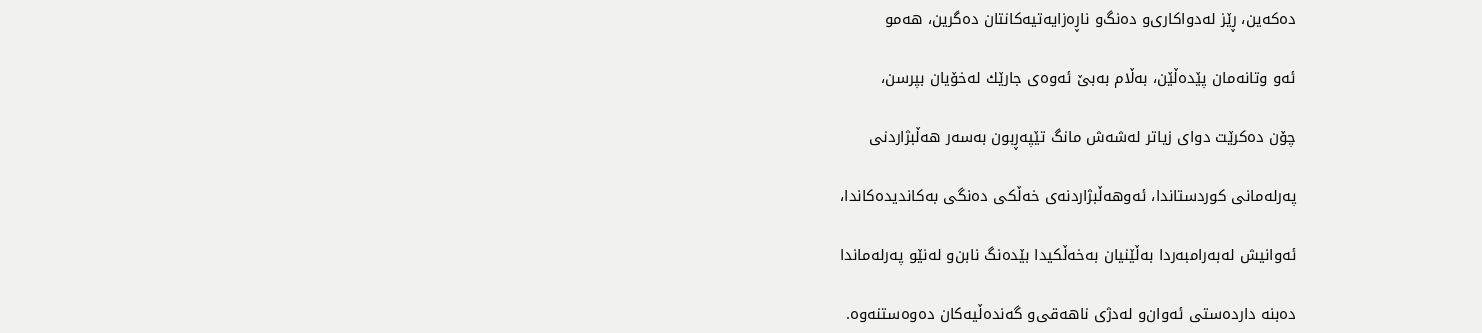ده‌كه‌ین، ڕێز له‌دواكاری‌و ده‌نگ‌و ناڕه‌زایه‌تیه‌كانتان ده‌گرین، هه‌مو

ئه‌و وتانه‌مان پێده‌ڵێن، به‌ڵام به‌بێ ئه‌وه‌ی جارێك له‌خۆیان بپرسن،

چۆن ده‌كرێت دوای زیاتر له‌شه‌ش مانگ تێپه‌ڕبون به‌سه‌ر هه‌ڵبژاردنی

په‌رله‌مانی كوردستاندا، ئه‌وهه‌ڵبژاردنه‌ی خه‌ڵكی ده‌نگی به‌كاندیده‌كاندا،

ئه‌وانیش له‌به‌رامبه‌ردا به‌ڵێنیان به‌خه‌ڵكیدا بێده‌نگ نابن‌و له‌نێو په‌رله‌ماندا

ده‌بنه‌ دارده‌ستی ئه‌وان‌و له‌دژی ناهه‌قی‌و گه‌نده‌ڵیه‌كان ده‌وه‌ستنه‌وه‌.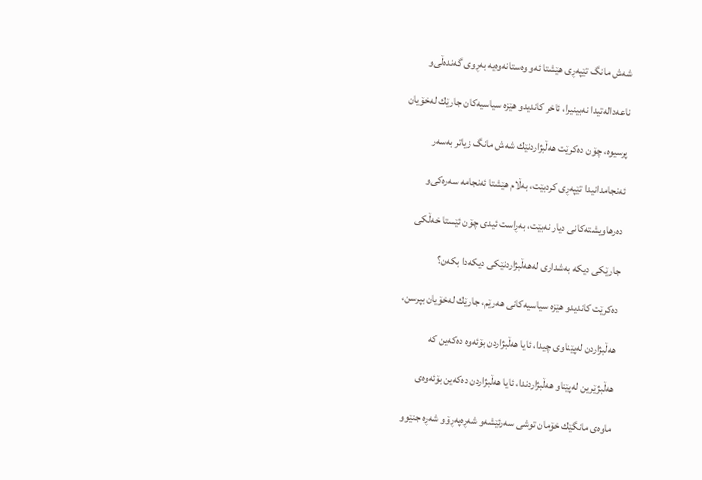شه‌ش مانگ تێپه‌ڕی هێشتا ئه‌و وه‌ستانه‌وه‌یه‌ به‌ڕوی گه‌نده‌ڵی‌و

ناعه‌داله‌تیدا نه‌بینیرا، ئاخر كاندیدو هێزه‌ سیاسیه‌كان جارێك له‌خۆیان

پرسیوه‌، چۆن ده‌كرێت هه‌ڵبژاردنێك شه‌ش مانگ زیاتر به‌سه‌ر

ئه‌نجامدانیدا تێپه‌ڕی كردبێت، به‌ڵام هێشتا ئه‌نجامه‌ سه‌ره‌كی‌و

ده‌رهاویشته‌كانی دیار نه‌بێت، به‌ڕاست ئیدی چۆن ئێستا خه‌ڵكی

جارێكی دیكه‌ به‌شداری له‌هه‌ڵبژاردنێكی دیكه‌دا بكه‌ن؟

ده‌كرێت كاندیدو هێزه‌ سیاسیه‌كانی هه‌رێم، جارێك له‌خۆیان بپرسن،

هه‌ڵبژاردن له‌پێناوی چیدا، ئایا هه‌ڵبژاردن بۆئه‌وه‌ ده‌كه‌ین كه‌

هه‌ڵبژێرین له‌پێناو هه‌ڵبژاردندا، ئایا هه‌ڵبژاردن ده‌كه‌ین بۆئه‌وه‌ی

ماوه‌ی مانگێك خۆمان توشی سه‌رئێشه‌و شه‌ڕه‌په‌ڕۆو شه‌ڕه‌ جنێوو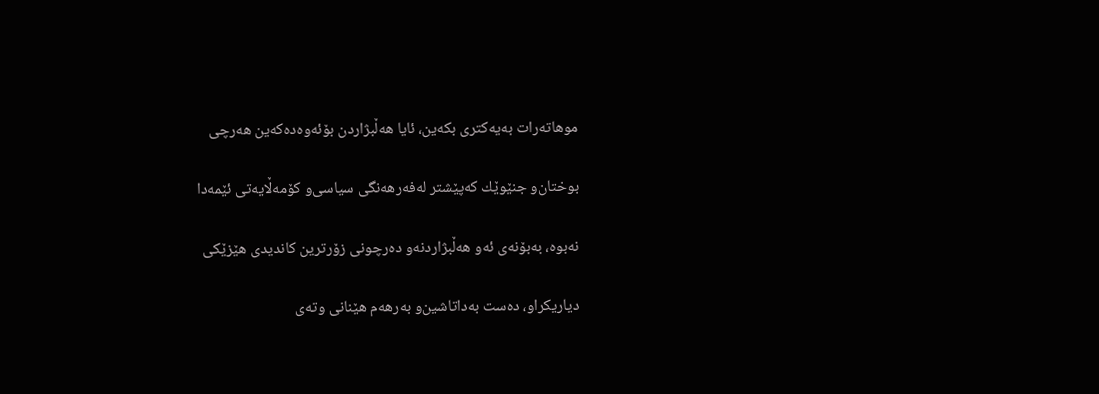موهاته‌رات به‌یه‌كتری بكه‌ین، ئایا هه‌ڵبژاردن بۆئه‌وه‌ده‌كه‌ین هه‌رچی

بوختان‌و جنێوێك كه‌پێشتر له‌فه‌رهه‌نگی سیاسی‌و كۆمه‌ڵایه‌تی ئێمه‌دا

نه‌بوه‌، به‌بۆنه‌ی ئه‌و هه‌ڵبژاردنه‌و ده‌رچونی زۆرترین كاندیدی هێزێكی

دیاریكراو، ده‌ست به‌داتاشین‌و به‌رهه‌م هێنانی وته‌ی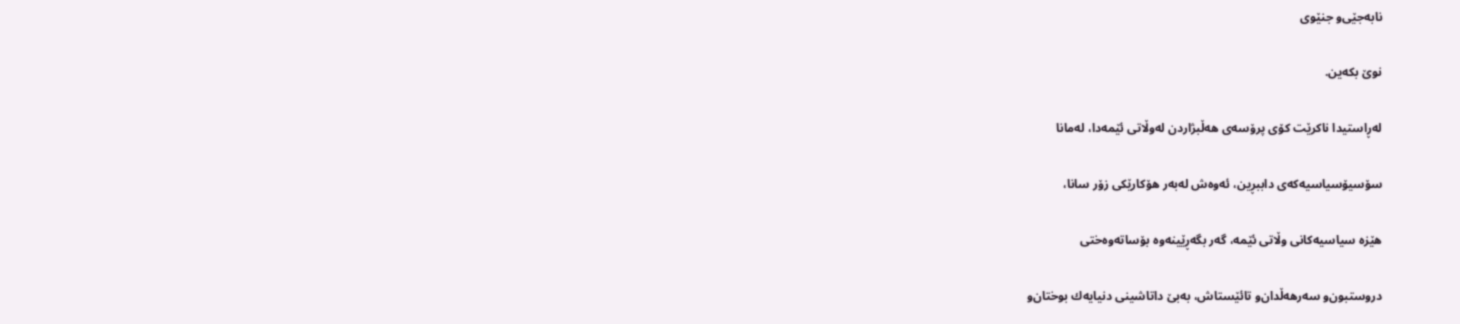نابه‌جێی‌و جنێوی

نوێ بكه‌ین.

له‌ڕاستیدا ناكرێت كۆی پرۆسه‌ی هه‌ڵبژاردن له‌وڵاتی ئێمه‌دا، له‌مانا

سۆسیۆسیاسیه‌كه‌ی داببڕین، ئه‌وه‌ش له‌به‌ر هۆكارێكی زۆر سانا،

هێزه‌ سیاسیه‌كانی وڵاتی ئێمه‌، گه‌ر بگه‌ڕێینه‌وه‌ بۆساته‌وه‌ختی

دروستبون‌و سه‌رهه‌ڵدان‌و تائێستاش، به‌بێ داتاشینی دنیایه‌ك بوختان‌و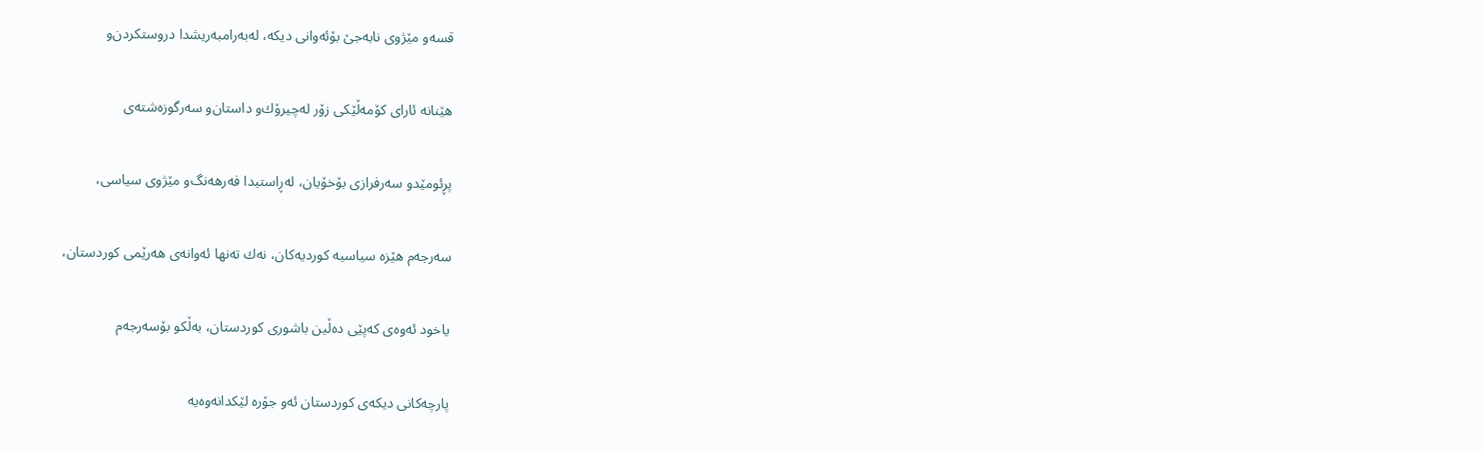قسه‌و مێژوی نابه‌جێ بۆئه‌وانی دیكه‌، له‌به‌رامبه‌ریشدا دروستكردن‌و

هێنانه‌ ئارای كۆمه‌ڵێكی زۆر له‌چیرۆك‌و داستان‌و سه‌رگوزه‌شته‌ی

پڕئومێد‌و سه‌رفرازی بۆخۆیان، له‌ڕاستیدا فه‌رهه‌نگ‌و مێژوی سیاسی،

سه‌رجه‌م هێزه‌ سیاسیه‌ كوردیه‌كان، نه‌ك ته‌نها ئه‌وانه‌ی هه‌رێمی كوردستان،

یاخود ئه‌وه‌ی كه‌پێی ده‌ڵین باشوری كوردستان، به‌ڵكو بۆسه‌رجه‌م

پارچه‌كانی دیكه‌ی كوردستان ئه‌و جۆره‌ لێكدانه‌وه‌یه‌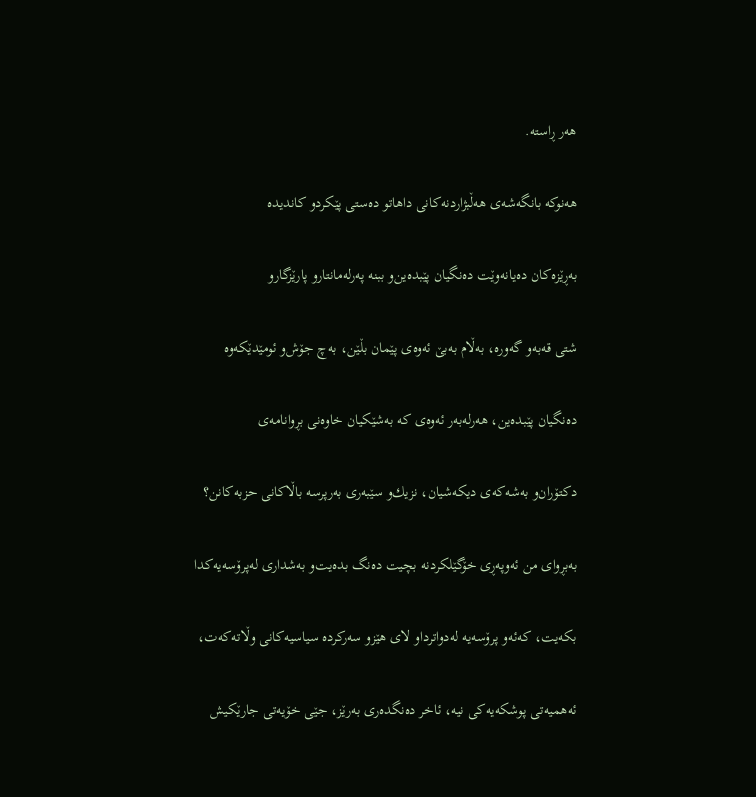هه‌ر ڕاسته‌.

هه‌نوكه‌ بانگه‌شه‌ی هه‌ڵبژاردنه‌كانی داهاتو ده‌ستی پێكردو كاندیده‌

به‌ڕێزه‌كان ده‌یانه‌وێت ده‌نگیان پێبده‌ین‌و ببنه‌ په‌رله‌مانتارو پارێزگار‌و

شتی قه‌به‌و گه‌وره‌، به‌ڵام به‌بێ ئه‌وه‌ی پێمان بڵێن، به‌چ جۆش‌و ئومێدێكه‌وه‌

ده‌نگیان پێبده‌ین، هه‌رله‌به‌ر ئه‌وه‌ی كه‌ به‌شێكیان خاوه‌نی بڕوانامه‌ی

دكتۆران‌و به‌شه‌كه‌ی دیكه‌شیان، نزیك‌و سێبه‌ری به‌رپرسه‌ باڵاكانی حزبه‌كانن؟

به‌بڕوای من ئه‌وپه‌ڕی خۆگێلكردنه‌ بچیت ده‌نگ بده‌یت‌و به‌شداری له‌پرۆسه‌یه‌كدا

بكه‌یت، كه‌ئه‌و پرۆسه‌یه‌ له‌دواترداو لای هێزو سه‌ركرده‌ سیاسیه‌كانی وڵاته‌كه‌ت،

ئه‌همیه‌تی پوشكه‌یه‌كی نیه‌، ئاخر ده‌نگده‌ری به‌رێز، جێی خۆیه‌تی جارێكیش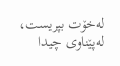له‌خۆت بپریست، له‌پێناوی چیدا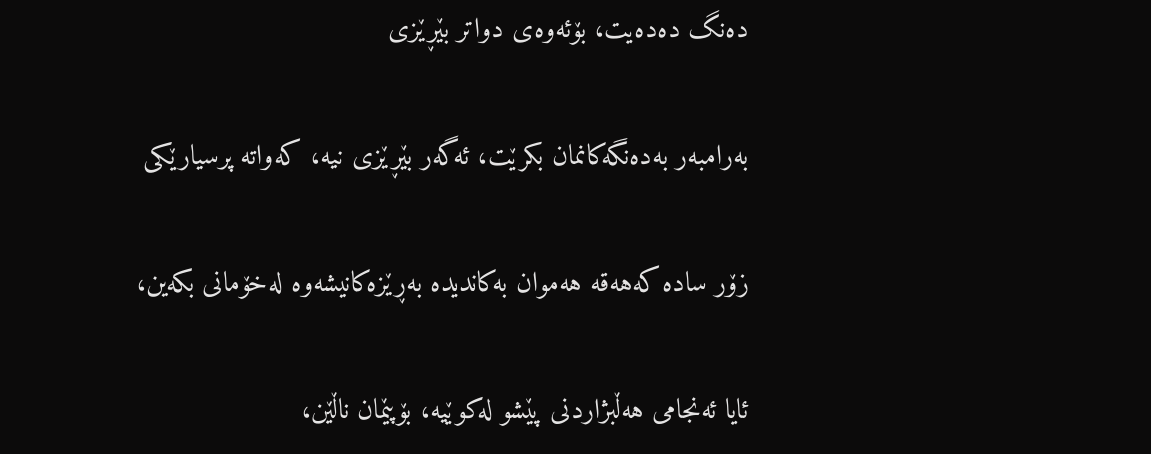ده‌نگ ده‌ده‌یت، بۆئه‌وه‌ی دواتر بێڕێزی

به‌رامبه‌ر به‌ده‌نگه‌كانمان بكرێت، ئه‌گه‌ر بێڕێزی نیه‌، كه‌واته‌ پرسیارێكی

زۆر ساده‌ كه‌هه‌قه‌ هه‌موان به‌كاندیده‌ به‌ڕێزه‌كانیشه‌وه‌ له‌خۆمانی بكه‌ین،

ئایا ئه‌نجامی هه‌ڵبژاردنی پێشو له‌كوێیه‌، بۆپێمان ناڵێن،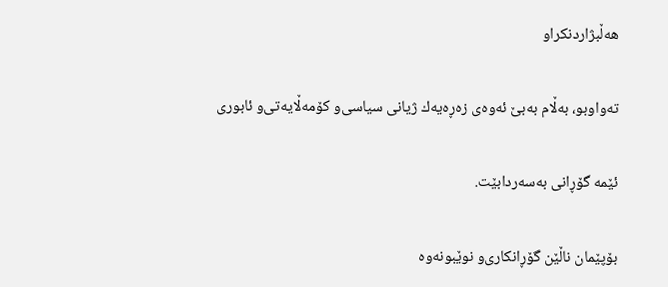هه‌ڵبژاردنكراو

ته‌واوبو، به‌ڵام به‌بێ ئه‌وه‌ی زه‌ڕه‌یه‌ك ژیانی سیاسی‌و كۆمه‌ڵایه‌تی‌و ئابوری

ئێمه‌ گۆڕانی به‌سه‌ردابێت.

بۆپێمان ناڵێن گۆڕانكاری‌و نوێبونه‌وه‌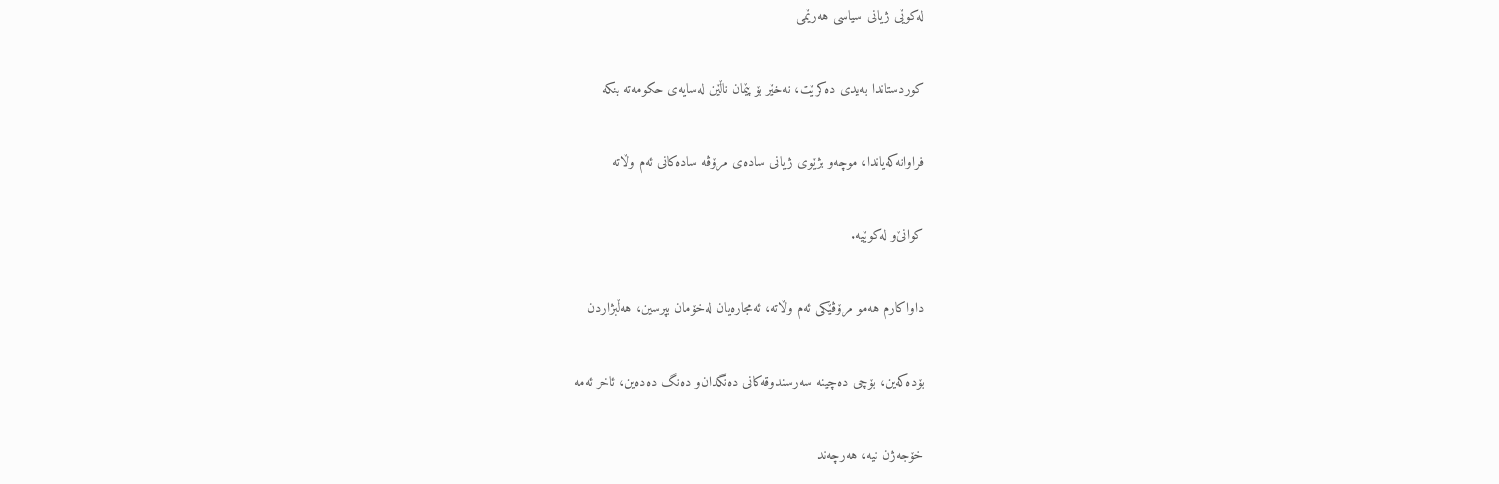له‌كوێی ژیانی سیاسی هه‌رێمی

كوردستاندا به‌یدی ده‌كرێت، نه‌خێر بۆ پێمان ناڵێن له‌سایه‌ی حكومه‌ته‌ بنكه‌

فراوانه‌كه‌یاندا، موچه‌و بژێوی ژیانی ساده‌ی مرۆڤه‌ ساده‌كانی ئه‌م وڵاته‌

كوانێ‌و له‌كوێیه‌.

داواكارم هه‌مو مرۆڤێكی ئه‌م وڵاته‌، ئه‌مجاره‌یان له‌خۆمان بپرسین، هه‌ڵبژاردن

بۆده‌كه‌ین، بۆچی ده‌چینه‌ سه‌رسندوقه‌كانی ده‌نگدان‌و ده‌نگ ده‌ده‌ین، ئاخر ئه‌مه‌

خۆجه‌ژن نیه‌، هه‌رچه‌ند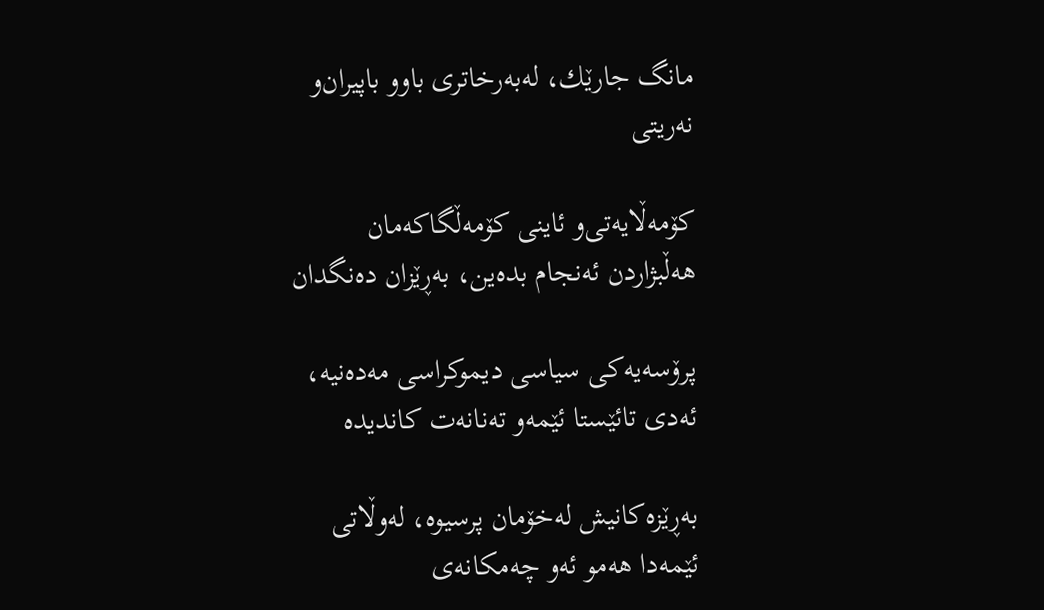مانگ جارێك، له‌به‌رخاتری باوو باپیران‌و نه‌ریتی

كۆمه‌ڵایه‌تی‌و ئاینی كۆمه‌ڵگاكه‌مان هه‌ڵبژاردن ئه‌نجام بده‌ین، به‌ڕێزان ده‌نگدان

پرۆسه‌یه‌كی سیاسی دیموكراسی مه‌ده‌نیه‌، ئه‌دی تائێستا ئێمه‌و ته‌نانه‌ت كاندیده‌

به‌ڕێزه‌كانیش له‌خۆمان پرسیوه‌، له‌وڵاتی ئێمه‌دا هه‌مو ئه‌و چه‌مكانه‌ی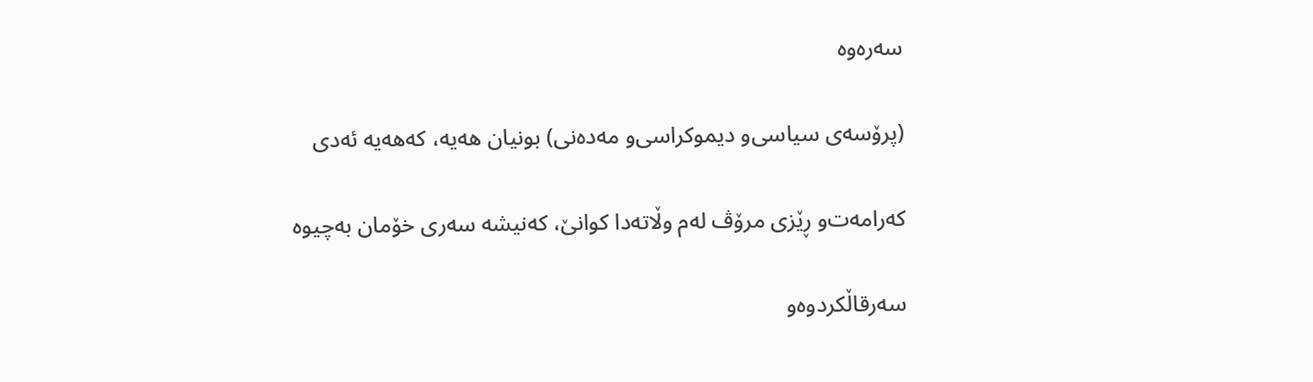سه‌ره‌وه‌

(پرۆسه‌ی سیاسی‌و دیموكراسی‌و مه‌ده‌نی) بونیان هه‌یه‌، كه‌هه‌یه‌ ئه‌دی

كه‌رامه‌ت‌و ڕێزی مرۆڤ له‌م وڵاته‌دا كوانێ، كه‌نیشه‌ سه‌ری خۆمان به‌چیوه‌

سه‌رقاڵكردوه‌و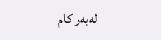له‌به‌ر كام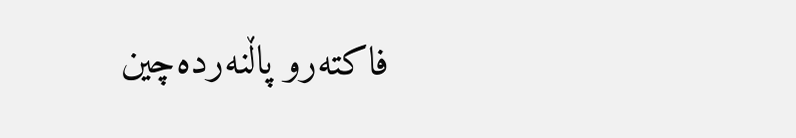فاكته‌رو پاڵنه‌رده‌چین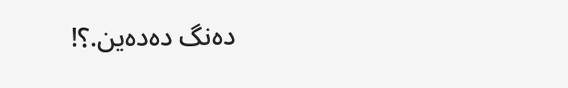ده‌نگ ده‌ده‌ین.؟!